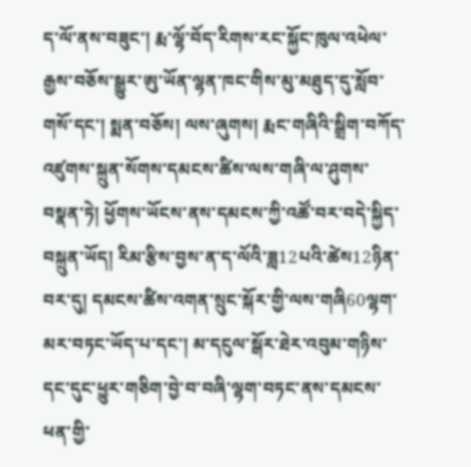ད་ལོ་ནས་བཟུང་། རྨ་ལྷོ་བོད་རིགས་རང་སྐྱོང་ཁུལ་འཕེལ་རྒྱས་བཅོས་སྒྱུར་ཨུ་ཡོན་ལྷན་ཁང་གིས་མུ་མཐུད་དུ་སློབ་གསོ་དང་། སྨན་བཅོས། ལས་ཞུགས། རྨང་གཞིའི་སྒྲིག་བཀོད་འཛུགས་སྐྲུན་སོགས་དམངས་ཚིས་ལས་གཞི་ལ་ཤུགས་བསྣན་ཏེ། ཕྱོགས་ཡོངས་ནས་དམངས་ཀྱི་འཚོ་བར་བདེ་སྐྱིད་བསྐྲུན་ཡོད། རིམ་རྩིས་བྱས་ན་ད་ལོའི་ཟླ12པའི་ཚེས12ཉིན་བར་དུ། དམངས་ཚིས་འགན་སྲུང་སྐོར་གྱི་ལས་གཞི60ལྷག་མར་བཏང་ཡོད་པ་དང་། མ་དངུལ་སྒོར་ཐེར་འབུམ་གཉིས་དང་དུང་ཕྱུར་གཅིག་བྱེ་བ་བཞི་ལྷག་བཏང་ནས་དམངས་ཕན་གྱི་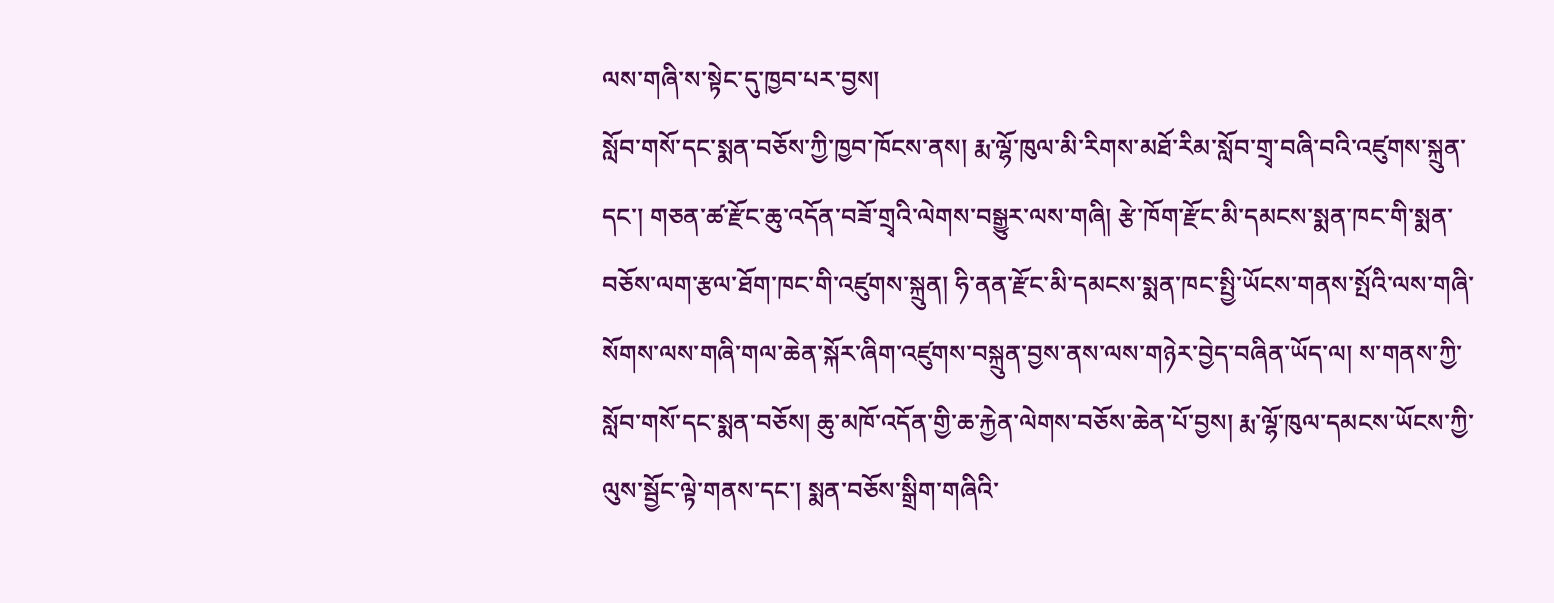ལས་གཞི་ས་སྟེང་དུ་ཁྱབ་པར་བྱས།
སློབ་གསོ་དང་སྨན་བཅོས་ཀྱི་ཁྱབ་ཁོངས་ནས། རྨ་ལྷོ་ཁུལ་མི་རིགས་མཐོ་རིམ་སློབ་གྲྭ་བཞི་བའི་འཛུགས་སྐྲུན་དང་། གཅན་ཚ་རྫོང་ཆུ་འདོན་བཟོ་གྲྭའི་ལེགས་བསྒྱུར་ལས་གཞི། རྩེ་ཁོག་རྫོང་མི་དམངས་སྨན་ཁང་གི་སྨན་བཅོས་ལག་རྩལ་ཐོག་ཁང་གི་འཛུགས་སྐྲུན། ཧི་ནན་རྫོང་མི་དམངས་སྨན་ཁང་སྤྱི་ཡོངས་གནས་སྤོའི་ལས་གཞི་སོགས་ལས་གཞི་གལ་ཆེན་སྐོར་ཞིག་འཛུགས་བསྐྲུན་བྱས་ནས་ལས་གཉེར་བྱེད་བཞིན་ཡོད་ལ། ས་གནས་ཀྱི་སློབ་གསོ་དང་སྨན་བཅོས། ཆུ་མཁོ་འདོན་གྱི་ཆ་རྐྱེན་ལེགས་བཅོས་ཆེན་པོ་བྱས། རྨ་ལྷོ་ཁུལ་དམངས་ཡོངས་ཀྱི་ལུས་སྦྱོང་ལྟེ་གནས་དང་། སྨན་བཅོས་སྒྲིག་གཞིའི་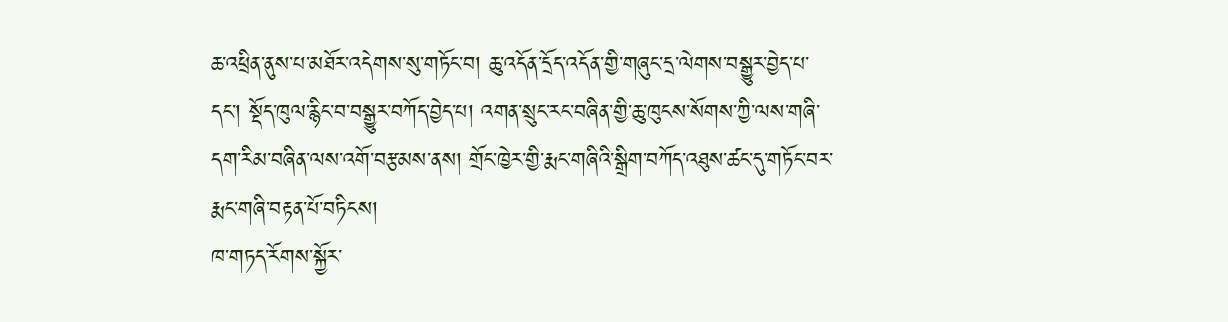ཆ་འཕྲིན་ནུས་པ་མཐོར་འདེགས་སུ་གཏོང་བ། ཆུ་འདོན་དྲོད་འདོན་གྱི་གཞུང་དྲ་ལེགས་བསྒྱུར་བྱེད་པ་དང་། སྡོད་ཁུལ་རྙིང་བ་བསྒྱུར་བཀོད་བྱེད་པ། འགན་སྲུང་རང་བཞིན་གྱི་ཆུ་ཁུངས་སོགས་ཀྱི་ལས་གཞི་དག་རིམ་བཞིན་ལས་འགོ་བརྩམས་ནས། གྲོང་ཁྱེར་གྱི་རྨང་གཞིའི་སྒྲིག་བཀོད་འཐུས་ཚང་དུ་གཏོང་བར་རྨང་གཞི་བརྟན་པོ་བཏིངས།
ཁ་གཏད་རོགས་སྐྱོར་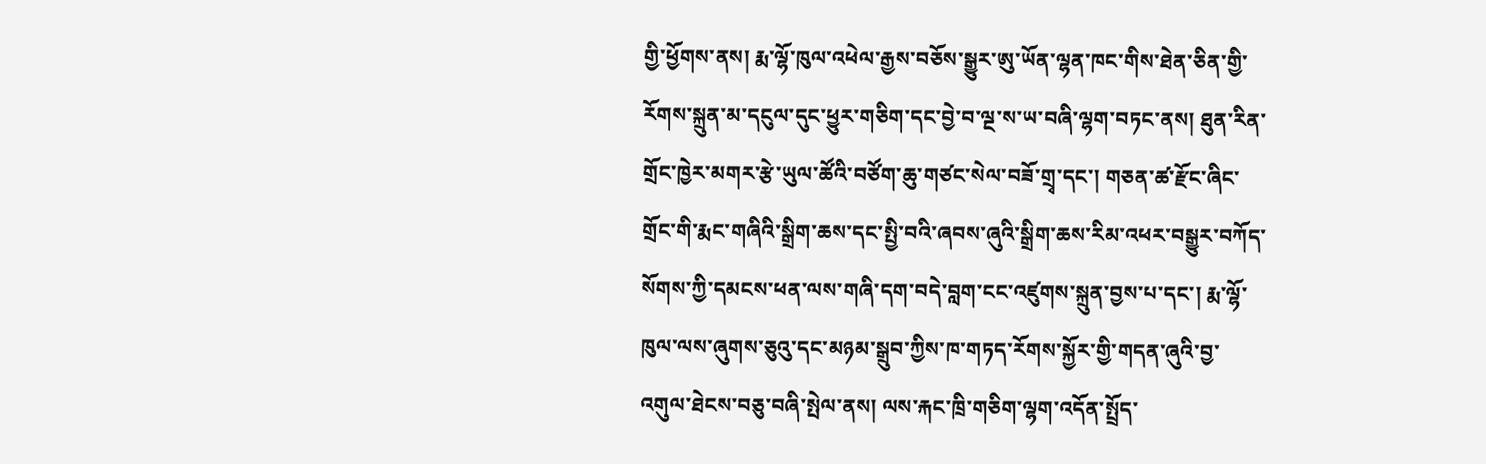གྱི་ཕྱོགས་ནས། རྨ་ལྷོ་ཁུལ་འཕེལ་རྒྱས་བཅོས་སྒྱུར་ཨུ་ཡོན་ལྷན་ཁང་གིས་ཐེན་ཅིན་གྱི་རོགས་སྐྲུན་མ་དངུལ་དུང་ཕྱུར་གཅིག་དང་བྱེ་བ་ལྔ་ས་ཡ་བཞི་ལྷག་བཏང་ནས། ཐུན་རིན་གྲོང་ཁྱེར་མགར་རྩེ་ཡུལ་ཚོའི་བཙོག་ཆུ་གཙང་སེལ་བཟོ་གྲྭ་དང་། གཅན་ཚ་རྫོང་ཞིང་གྲོང་གི་རྨང་གཞིའི་སྒྲིག་ཆས་དང་སྤྱི་བའི་ཞབས་ཞུའི་སྒྲིག་ཆས་རིམ་འཕར་བསྒྱུར་བཀོད་སོགས་ཀྱི་དམངས་ཕན་ལས་གཞི་དག་བདེ་བླག་ངང་འཛུགས་སྐྲུན་བྱས་པ་དང་། རྨ་ལྷོ་ཁུལ་ལས་ཞུགས་ཅུའུ་དང་མཉམ་སྒྲུབ་ཀྱིས་ཁ་གཏད་རོགས་སྐྱོར་གྱི་གདན་ཞུའི་བྱ་འགུལ་ཐེངས་བཅུ་བཞི་སྤེལ་ནས། ལས་རྐང་ཁྲི་གཅིག་ལྷག་འདོན་སྤྲོད་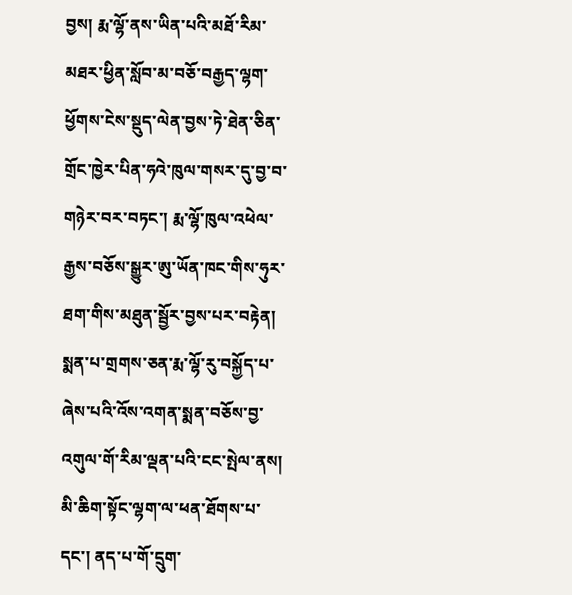བྱས། རྨ་ལྷོ་ནས་ཡིན་པའི་མཐོ་རིམ་མཐར་ཕྱིན་སློབ་མ་བཅོ་བརྒྱད་ལྷག་ཕྱོགས་ངེས་སྡུད་ལེན་བྱས་ཏེ་ཐེན་ཅིན་གྲོང་ཁྱེར་པིན་ཧའེ་ཁུལ་གསར་དུ་བྱ་བ་གཉེར་བར་བཏང་། རྨ་ལྷོ་ཁུལ་འཕེལ་རྒྱས་བཅོས་སྒྱུར་ཨུ་ཡོན་ཁང་གིས་ཧུར་ཐག་གིས་མཐུན་སྦྱོར་བྱས་པར་བརྟེན། སྨན་པ་གྲགས་ཅན་རྨ་ལྷོ་རུ་བསྐྱོད་པ་ཞེས་པའི་འོས་འགན་སྨན་བཅོས་བྱ་འགུལ་གོ་རིམ་ལྡན་པའི་ངང་སྤེལ་ནས། མི་ཆིག་སྟོང་ལྷག་ལ་ཕན་ཐོགས་པ་དང་། ནད་པ་གོ་དྲུག་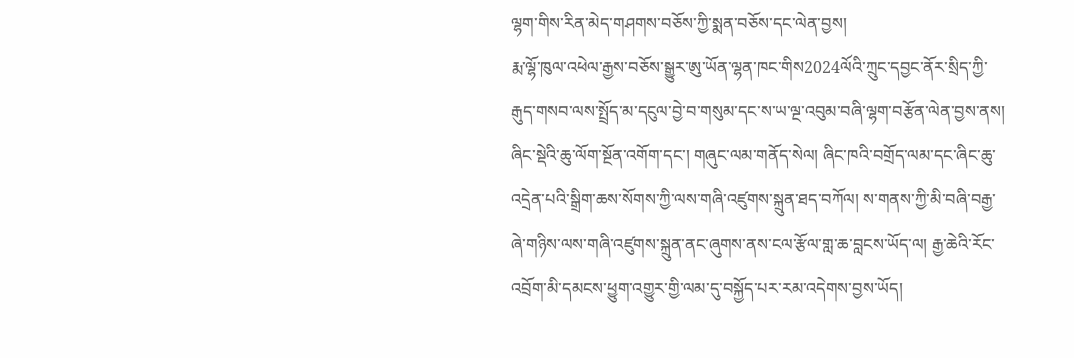ལྷག་གིས་རིན་མེད་གཤགས་བཅོས་ཀྱི་སྨན་བཅོས་དང་ལེན་བྱས།
རྨ་ལྷོ་ཁུལ་འཕེལ་རྒྱས་བཅོས་སྒྱུར་ཨུ་ཡོན་ལྷན་ཁང་གིས2024ལོའི་ཀྲུང་དབྱང་ནོར་སྲིད་ཀྱི་རྒུད་གསབ་ལས་སྤྲོད་མ་དངུལ་བྱེ་བ་གསུམ་དང་ས་ཡ་ལྔ་འབུམ་བཞི་ལྷག་བརྩོན་ལེན་བྱས་ནས། ཞིང་སྡེའི་ཆུ་ལོག་སྔོན་འགོག་དང་། གཞུང་ལམ་གནོད་སེལ། ཞིང་ཁའི་བགྲོད་ལམ་དང་ཞིང་ཆུ་འདྲེན་པའི་སྒྲིག་ཆས་སོགས་ཀྱི་ལས་གཞི་འཛུགས་སྐྲུན་ཐད་བཀོལ། ས་གནས་ཀྱི་མི་བཞི་བརྒྱ་ཞེ་གཉིས་ལས་གཞི་འཛུགས་སྐྲུན་ནང་ཞུགས་ནས་ངལ་རྩོལ་གླ་ཆ་བླངས་ཡོད་ལ། རྒྱ་ཆེའི་རོང་འབྲོག་མི་དམངས་ཕྱུག་འགྱུར་གྱི་ལམ་དུ་བསྐྱོད་པར་རམ་འདེགས་བྱས་ཡོད།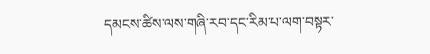དམངས་ཚིས་ལས་གཞི་རབ་དང་རིམ་པ་ལག་བསྟར་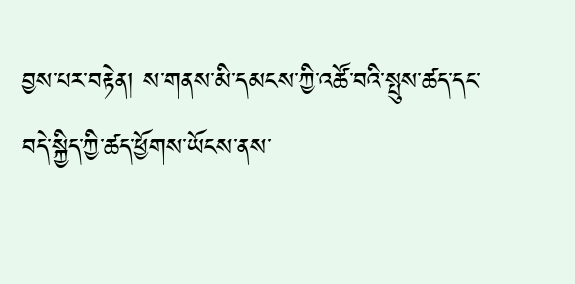བྱས་པར་བརྟེན། ས་གནས་མི་དམངས་ཀྱི་འཚོ་བའི་སྤུས་ཚད་དང་བདེ་སྐྱིད་ཀྱི་ཚད་ཕྱོགས་ཡོངས་ནས་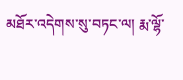མཐོར་འདེགས་སུ་བཏང་ལ། རྨ་ལྷོ་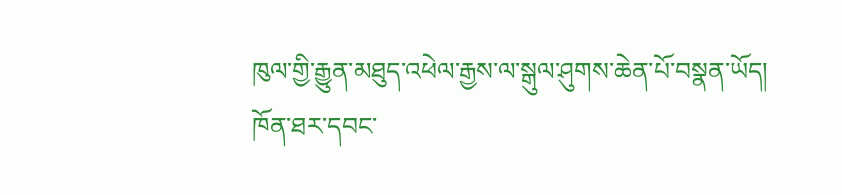ཁུལ་གྱི་རྒྱུན་མཐུད་འཕེལ་རྒྱས་ལ་སྒུལ་ཤུགས་ཆེན་པོ་བསྣན་ཡོད།
ཁོན་ཐར་དབང་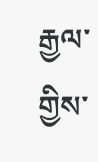རྒྱལ་གྱིས་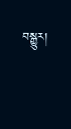བསྒྱུར།